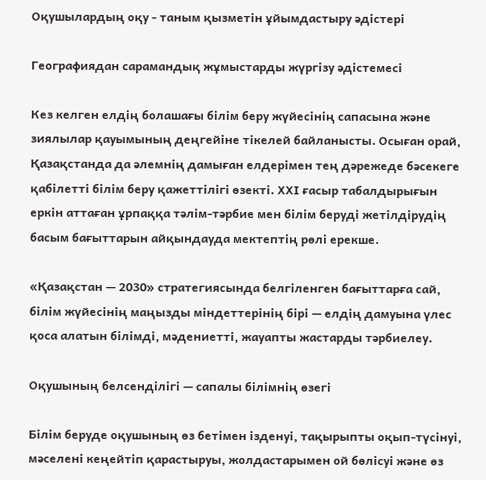Оқушылардың оқу - таным қызметін ұйымдастыру әдістері

Географиядан сарамандық жұмыстарды жүргізу әдістемесі

Кез келген елдің болашағы білім беру жүйесінің сапасына және зиялылар қауымының деңгейіне тікелей байланысты. Осыған орай, Қазақстанда да әлемнің дамыған елдерімен тең дәрежеде бәсекеге қабілетті білім беру қажеттілігі өзекті. ХХІ ғасыр табалдырығын еркін аттаған ұрпаққа тәлім-тәрбие мен білім беруді жетілдірудің басым бағыттарын айқындауда мектептің рөлі ерекше.

«Қазақстан — 2030» стратегиясында белгіленген бағыттарға сай, білім жүйесінің маңызды міндеттерінің бірі — елдің дамуына үлес қоса алатын білімді, мәдениетті, жауапты жастарды тәрбиелеу.

Оқушының белсенділігі — сапалы білімнің өзегі

Білім беруде оқушының өз бетімен ізденуі, тақырыпты оқып-түсінуі, мәселені кеңейтіп қарастыруы, жолдастарымен ой бөлісуі және өз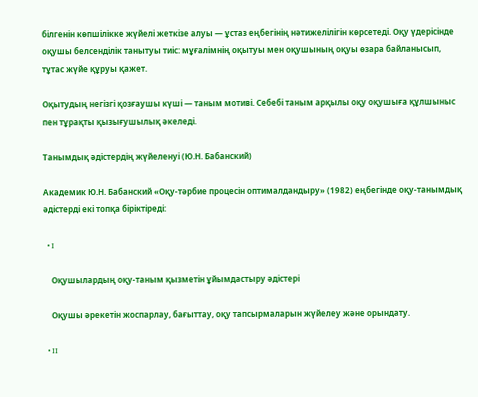білгенін көпшілікке жүйелі жеткізе алуы — ұстаз еңбегінің нәтижелілігін көрсетеді. Оқу үдерісінде оқушы белсенділік танытуы тиіс: мұғалімнің оқытуы мен оқушының оқуы өзара байланысып, тұтас жүйе құруы қажет.

Оқытудың негізгі қозғаушы күші — таным мотиві. Себебі таным арқылы оқу оқушыға құлшыныс пен тұрақты қызығушылық әкеледі.

Танымдық әдістердің жүйеленуі (Ю.Н. Бабанский)

Академик Ю.Н. Бабанский «Оқу-тәрбие процесін оптималдандыру» (1982) еңбегінде оқу-танымдық әдістерді екі топқа біріктіреді:

  • I

    Оқушылардың оқу-таным қызметін ұйымдастыру әдістері

    Оқушы әрекетін жоспарлау, бағыттау, оқу тапсырмаларын жүйелеу және орындату.

  • II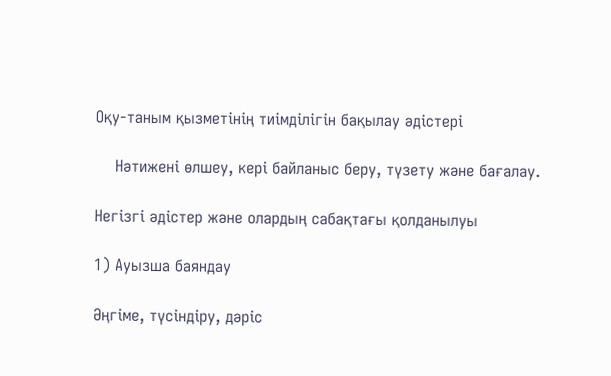Оқу-таным қызметінің тиімділігін бақылау әдістері

    Нәтижені өлшеу, кері байланыс беру, түзету және бағалау.

Негізгі әдістер және олардың сабақтағы қолданылуы

1) Ауызша баяндау

Әңгіме, түсіндіру, дәріс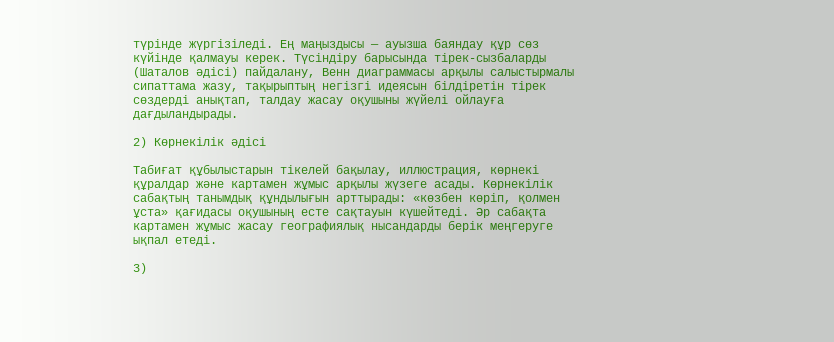түрінде жүргізіледі. Ең маңыздысы — ауызша баяндау құр сөз күйінде қалмауы керек. Түсіндіру барысында тірек-сызбаларды (Шаталов әдісі) пайдалану, Венн диаграммасы арқылы салыстырмалы сипаттама жазу, тақырыптың негізгі идеясын білдіретін тірек сөздерді анықтап, талдау жасау оқушыны жүйелі ойлауға дағдыландырады.

2) Көрнекілік әдісі

Табиғат құбылыстарын тікелей бақылау, иллюстрация, көрнекі құралдар және картамен жұмыс арқылы жүзеге асады. Көрнекілік сабақтың танымдық құндылығын арттырады: «көзбен көріп, қолмен ұста» қағидасы оқушының есте сақтауын күшейтеді. Әр сабақта картамен жұмыс жасау географиялық нысандарды берік меңгеруге ықпал етеді.

3)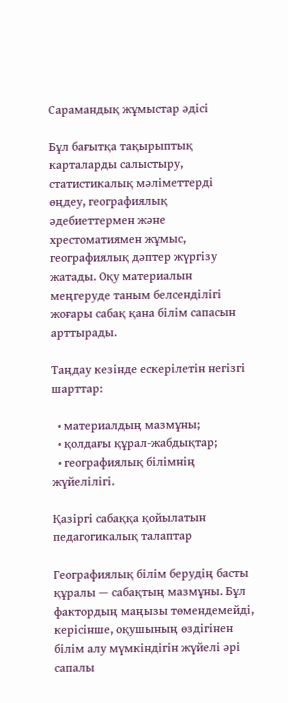Сарамандық жұмыстар әдісі

Бұл бағытқа тақырыптық карталарды салыстыру, статистикалық мәліметтерді өңдеу, географиялық әдебиеттермен және хрестоматиямен жұмыс, географиялық дәптер жүргізу жатады. Оқу материалын меңгеруде таным белсенділігі жоғары сабақ қана білім сапасын арттырады.

Таңдау кезінде ескерілетін негізгі шарттар:

  • материалдың мазмұны;
  • қолдағы құрал-жабдықтар;
  • географиялық білімнің жүйелілігі.

Қазіргі сабаққа қойылатын педагогикалық талаптар

Географиялық білім берудің басты құралы — сабақтың мазмұны. Бұл фактордың маңызы төмендемейді, керісінше, оқушының өздігінен білім алу мүмкіндігін жүйелі әрі сапалы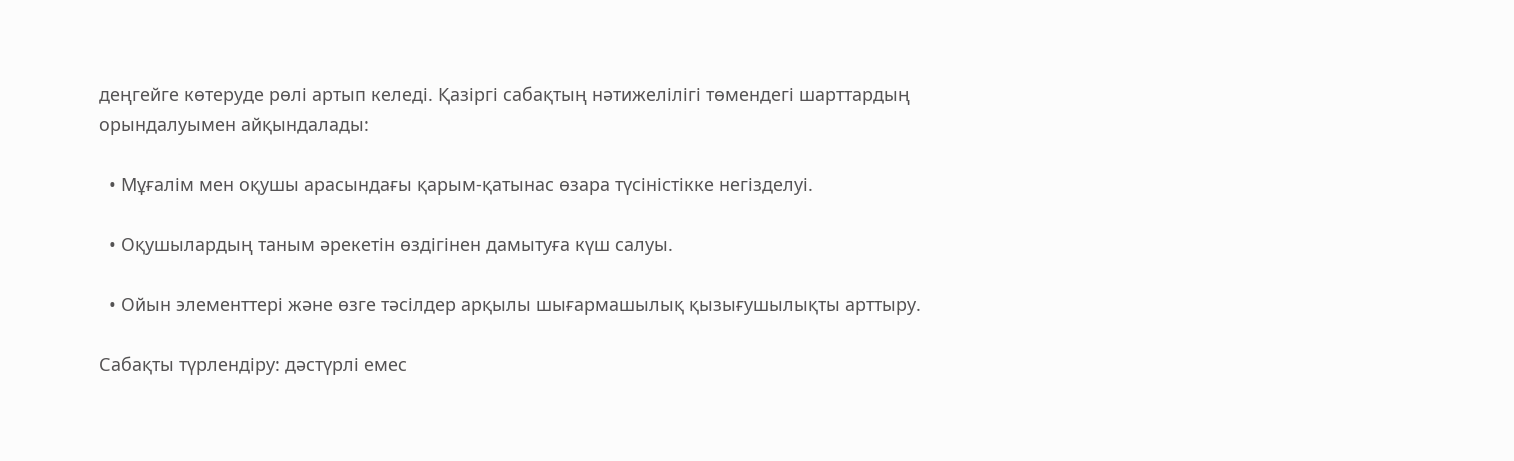деңгейге көтеруде рөлі артып келеді. Қазіргі сабақтың нәтижелілігі төмендегі шарттардың орындалуымен айқындалады:

  • Мұғалім мен оқушы арасындағы қарым-қатынас өзара түсіністікке негізделуі.

  • Оқушылардың таным әрекетін өздігінен дамытуға күш салуы.

  • Ойын элементтері және өзге тәсілдер арқылы шығармашылық қызығушылықты арттыру.

Сабақты түрлендіру: дәстүрлі емес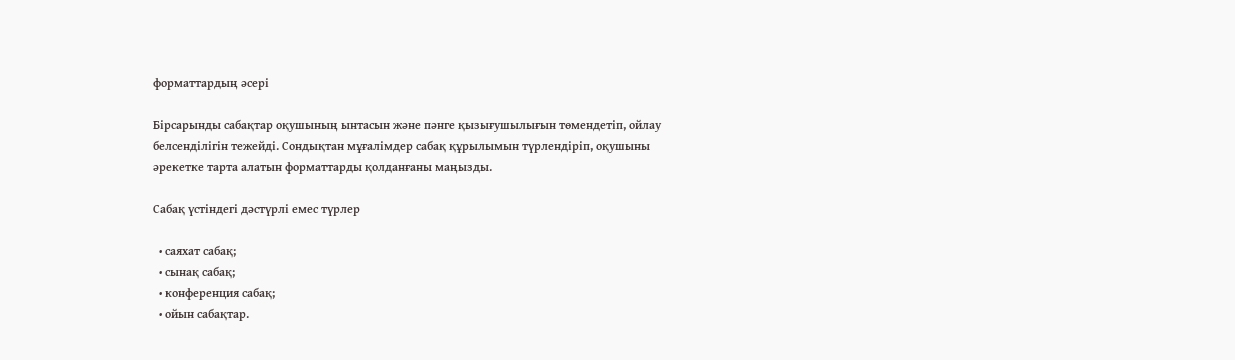форматтардың әсері

Бірсарынды сабақтар оқушының ынтасын және пәнге қызығушылығын төмендетіп, ойлау белсенділігін тежейді. Сондықтан мұғалімдер сабақ құрылымын түрлендіріп, оқушыны әрекетке тарта алатын форматтарды қолданғаны маңызды.

Сабақ үстіндегі дәстүрлі емес түрлер

  • саяхат сабақ;
  • сынақ сабақ;
  • конференция сабақ;
  • ойын сабақтар.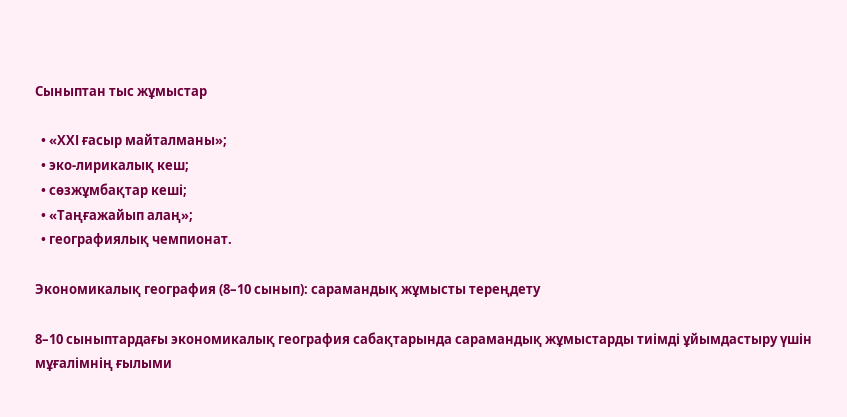Сыныптан тыс жұмыстар

  • «ХХІ ғасыр майталманы»;
  • эко-лирикалық кеш;
  • сөзжұмбақтар кеші;
  • «Таңғажайып алаң»;
  • географиялық чемпионат.

Экономикалық география (8–10 сынып): сарамандық жұмысты тереңдету

8–10 сыныптардағы экономикалық география сабақтарында сарамандық жұмыстарды тиімді ұйымдастыру үшін мұғалімнің ғылыми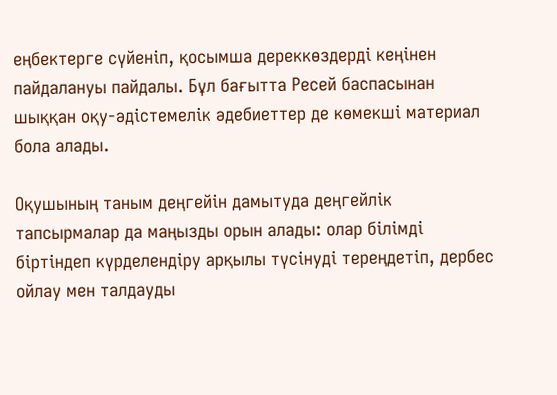еңбектерге сүйеніп, қосымша дереккөздерді кеңінен пайдалануы пайдалы. Бұл бағытта Ресей баспасынан шыққан оқу-әдістемелік әдебиеттер де көмекші материал бола алады.

Оқушының таным деңгейін дамытуда деңгейлік тапсырмалар да маңызды орын алады: олар білімді біртіндеп күрделендіру арқылы түсінуді тереңдетіп, дербес ойлау мен талдауды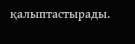қалыптастырады.